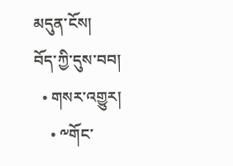མདུན་ངོས།
བོད་ཀྱི་དུས་བབ།
  • གསར་འགྱུར།
    • ༸གོང་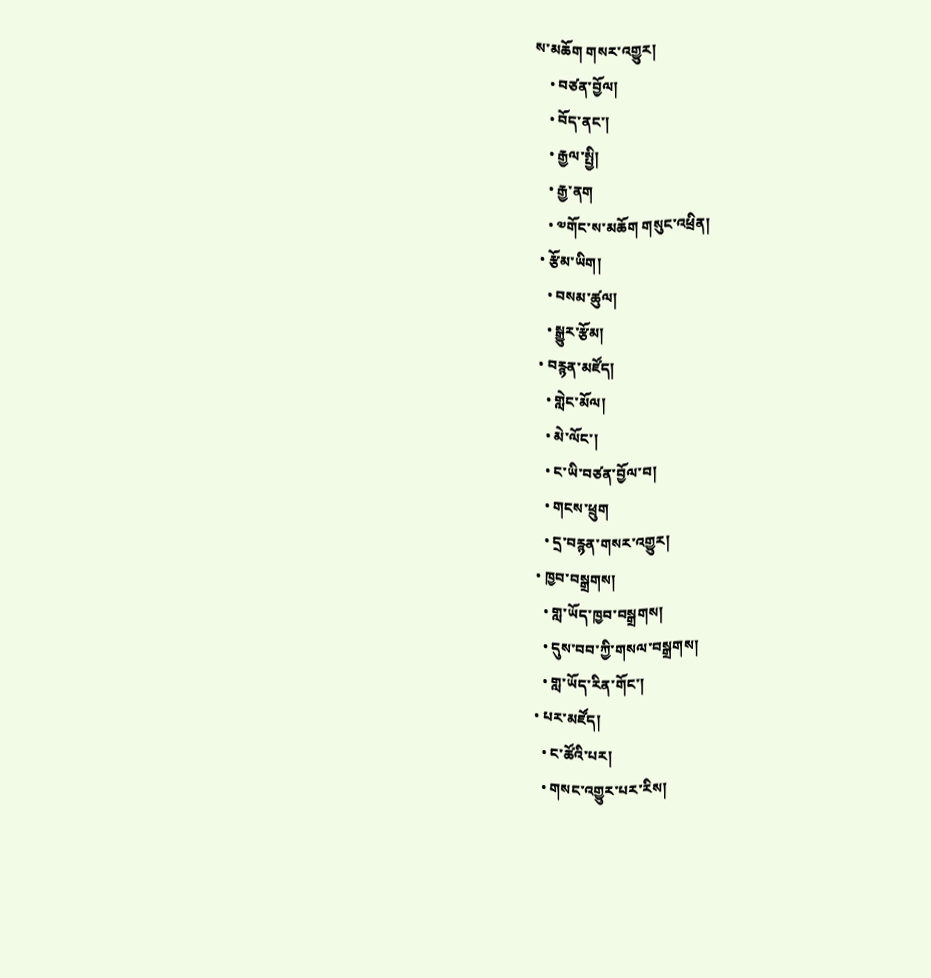ས་མཆོག གསར་འགྱུར།
    • བཙན་བྱོལ།
    • བོད་ནང་།
    • རྒྱལ་སྤྱི།
    • རྒྱ་ནག
    • ༧གོང་ས་མཆོག གསུང་འཕྲིན།
  • རྩོམ་ཡིག།
    • བསམ་ཚུལ།
    • སྒྱུར་རྩོམ།
  • བརྙན་མཛོད།
    • གླེང་མོལ།
    • མེ་ལོང་།
    • ང་ཡི་བཙན་བྱོལ་བ།
    • གངས་ཕྲུག
    • དྲ་བརྙན་གསར་འགྱུར།
  • ཁྱབ་བསྒྲགས།
    • གླ་ཡོད་ཁྱབ་བསྒྲགས།
    • དུས་བབ་ཀྱི་གསལ་བསྒྲགས།
    • གླ་ཡོད་རིན་གོང་།
  • པར་མཛོད།
    • ང་ཚོའི་པར།
    • གསང་འགྱུར་པར་རིས།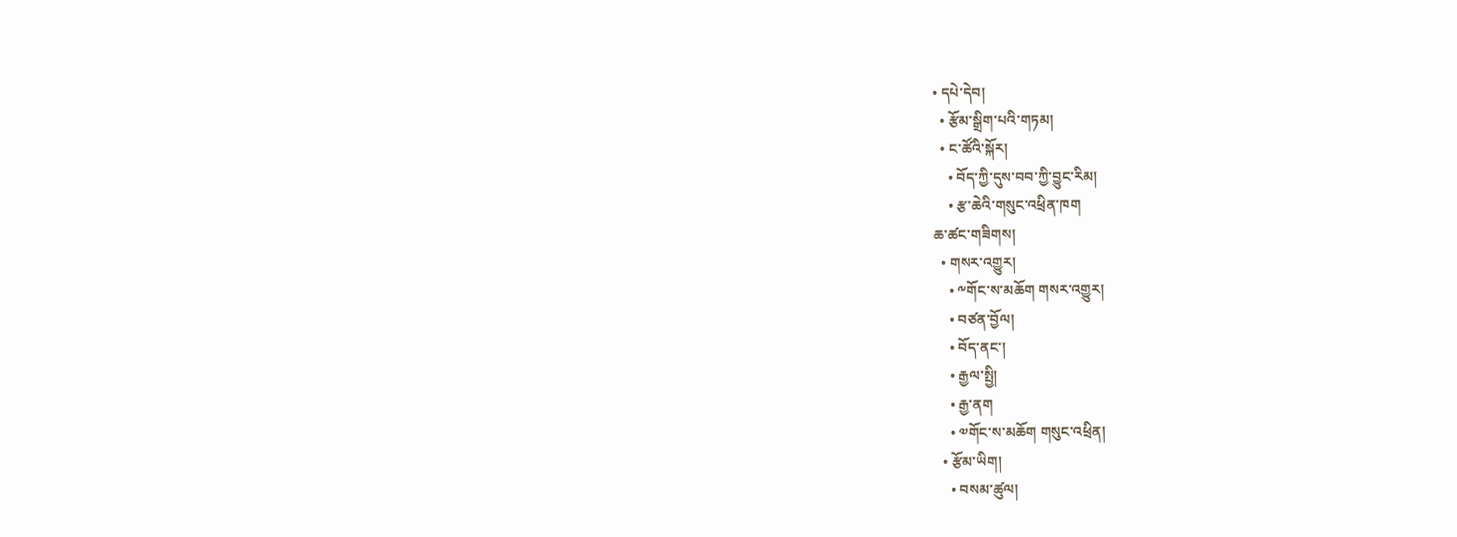• དཔེ་དེབ།
  • རྩོམ་སྒྲིག་པའི་གཏམ།
  • ང་ཚོའི་སྐོར།
    • བོད་ཀྱི་དུས་བབ་ཀྱི་བྱུང་རིམ།
    • རྩ་ཆེའི་གསུང་འཕྲིན་ཁག
ཆ་ཚང་གཟིགས།
  • གསར་འགྱུར།
    • ༸གོང་ས་མཆོག གསར་འགྱུར།
    • བཙན་བྱོལ།
    • བོད་ནང་།
    • རྒྱལ་སྤྱི།
    • རྒྱ་ནག
    • ༧གོང་ས་མཆོག གསུང་འཕྲིན།
  • རྩོམ་ཡིག།
    • བསམ་ཚུལ།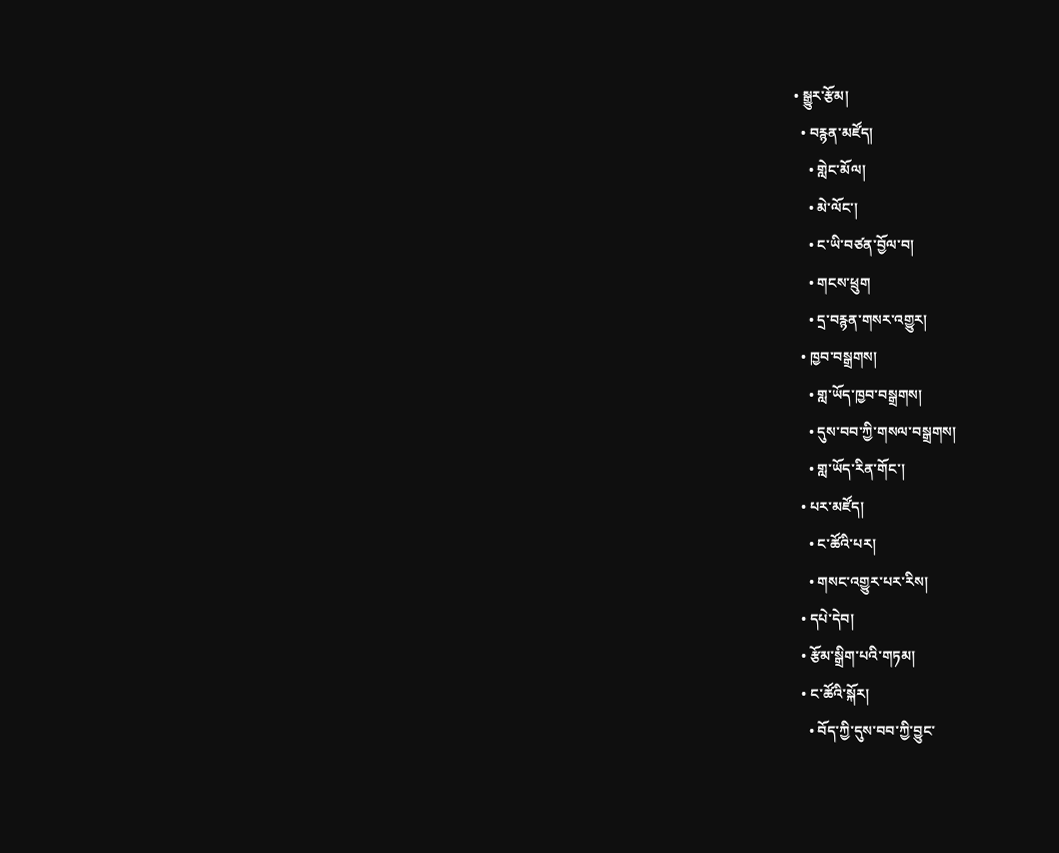• སྒྱུར་རྩོམ།
  • བརྙན་མཛོད།
    • གླེང་མོལ།
    • མེ་ལོང་།
    • ང་ཡི་བཙན་བྱོལ་བ།
    • གངས་ཕྲུག
    • དྲ་བརྙན་གསར་འགྱུར།
  • ཁྱབ་བསྒྲགས།
    • གླ་ཡོད་ཁྱབ་བསྒྲགས།
    • དུས་བབ་ཀྱི་གསལ་བསྒྲགས།
    • གླ་ཡོད་རིན་གོང་།
  • པར་མཛོད།
    • ང་ཚོའི་པར།
    • གསང་འགྱུར་པར་རིས།
  • དཔེ་དེབ།
  • རྩོམ་སྒྲིག་པའི་གཏམ།
  • ང་ཚོའི་སྐོར།
    • བོད་ཀྱི་དུས་བབ་ཀྱི་བྱུང་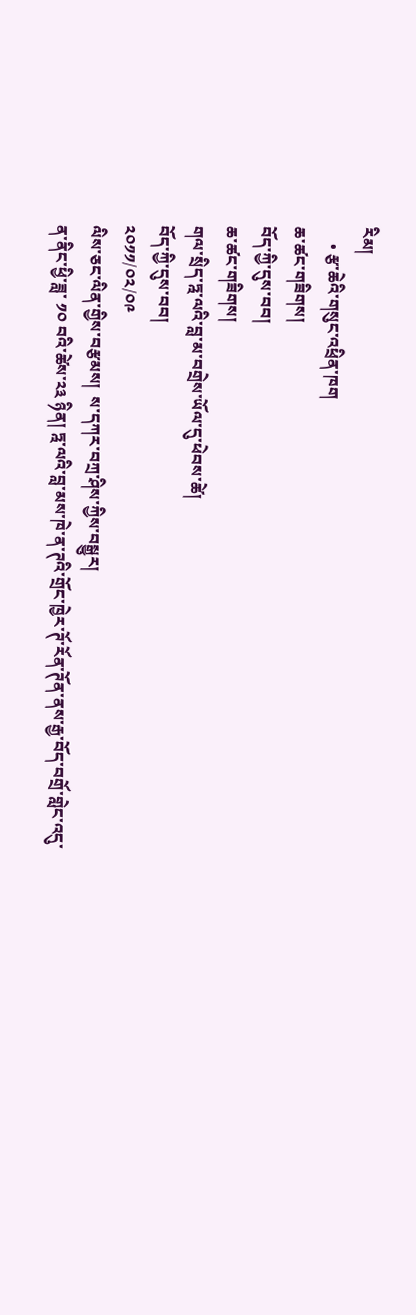རིམ།
    • རྩ་ཆེའི་གསུང་འཕྲིན་ཁག
ཆ་ཚང་གཟིགས།
བོད་ཀྱི་དུས་བབ།
ཆ་ཚང་གཟིགས།
གལ་སྲིད་ཏྰ་ལའི་བླ་མ་བགྲེས་ཡོལ་དུ་ཕེབས་ཚེ།
བོད་ཀྱི་དུས་བབ།
༢༠༡༡/༠༢/༠༩
ལིས་ཅང་ལིན་གྱིས་བརྩམས།  ས་དཀར་བཀྲ་ཤིས་ཀྱིས་བསྒྱུར།
ན་ནིང་ཕྱི་ཟླ་ ༡༠ བའི་ཚེས་༢༣ ཉིན། ཏྰ་ལའི་བླ་མས་ཁེ་ན་ཊའི་གྲོང་ཁྱེར་ཊོ་རོན་ཊོན་ནས་རྒྱ་བོད་བགྲོ་གླེང་འདུ་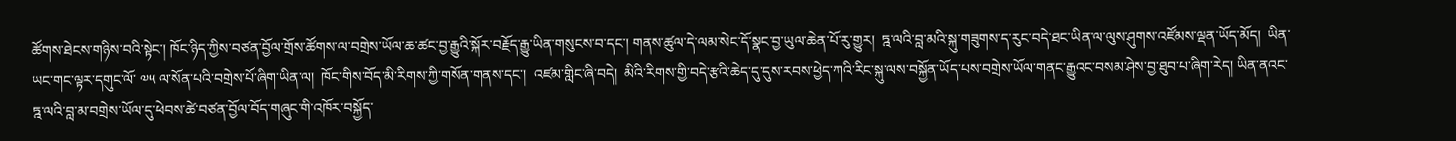ཚོགས་ཐེངས་གཉིས་བའི་སྟེང་། ཁོང་ཉིད་ཀྱིས་བཙན་བྱོལ་གྲོས་ཚོགས་ལ་བགྲེས་ཡོལ་ཆ་ཚང་བྱ་རྒྱུའི་སྐོར་བརྗོད་རྒྱུ་ཡིན་གསུངས་བ་དང་། གནས་ཚུལ་དེ་ལམ་སེང་དོ་སྣང་བྱ་ཡུལ་ཆེན་པོ་རུ་གྱུར།  ཏྰ་ལའི་བླ་མའི་སྐུ་གཟུགས་ད་རུང་བདེ་ཐང་ཡིན་ལ་ལུས་ཤུགས་འཛོམས་ལྡན་ཡོད་མོད།  ཡིན་ཡང་གང་ལྟར་དགུང་ལོ་ ༧༥ ལ་སོན་པའི་བགྲེས་པོ་ཞིག་ཡིན་ལ།  ཁོང་གིས་བོད་མི་རིགས་ཀྱི་གསོན་གནས་དང་།  འཛམ་གླིང་ཞི་བདེ།  མིའི་རིགས་གྱི་བདེ་རྩའི་ཆེད་དུ་དུས་རབས་ཕྱེད་ཀའི་རིང་སྐུ་ལས་བསྐྱོན་ཡོད་པས་བགྲེས་ཡོལ་གནང་རྒྱུའང་བསམ་ཤེས་བྱ་ཐུབ་པ་ཞིག་རེད། ཡིན་ནའང་ཏྰ་ལའི་བླ་མ་བགྲེས་ཡོལ་དུ་ཕེབས་ཚེ་བཙན་བྱོལ་བོད་གཞུང་གི་འཁོར་བསྐྱོད་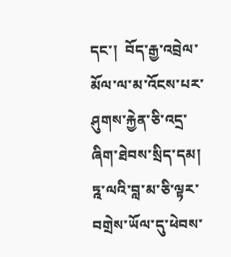དང་།  བོད་རྒྱ་འབྲེལ་མོལ་ལ་མ་འོངས་པར་ཤུགས་རྐྱེན་ཅི་འདྲ་ཞིག་ཐེབས་སྲིད་དམ།
ཏྰ་ལའི་བླ་མ་ཅི་ལྟར་བགྲེས་ཡོལ་དུ་ཕེབས་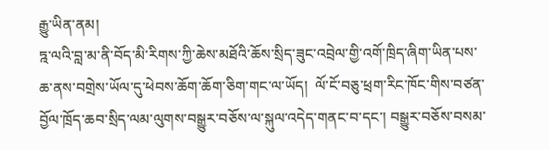རྒྱུ་ཡིན་ནམ།
ཏྰ་ལའི་བླ་མ་ནི་བོད་མི་རིགས་ཀྱི་ཆེས་མཐོའི་ཆོས་སྲིད་ཟུང་འབྲེལ་གྱི་འགོ་ཁྲིད་ཞིག་ཡིན་པས་ཆ་ནས་བགྲེས་ཡོལ་དུ་ཕེབས་ཆོག་ཆོག་ཅིག་གང་ལ་ཡོད།  ལོ་ངོ་བཅུ་ཕྲག་རིང་ཁོང་གིས་བཙན་བྱོལ་ཁྲོད་ཆབ་སྲིད་ལམ་ལུགས་བསྒྱུར་བཅོས་ལ་སྐུལ་འདེད་གནང་བ་དང་། བསྒྱུར་བཅོས་བསམ་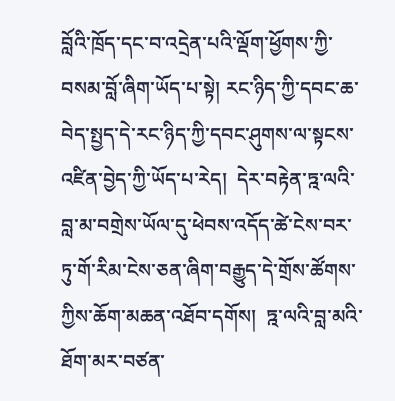བློའི་ཁྲོད་དང་བ་འདྲེན་པའི་ལྡོག་ཕྱོགས་ཀྱི་བསམ་བློ་ཞིག་ཡོད་པ་སྟེ། རང་ཉིད་ཀྱི་དབང་ཆ་བེད་སྤྱད་དེ་རང་ཉིད་ཀྱི་དབང་ཤུགས་ལ་སྟངས་འཛིན་བྱེད་ཀྱི་ཡོད་པ་རེད།  དེར་བརྟེན་ཏྰ་ལའི་བླ་མ་བགྲེས་ཡོལ་དུ་ཕེབས་འདོད་ཚེ་ངེས་བར་ཏུ་གོ་རིམ་ངེས་ཅན་ཞིག་བརྒྱུད་དེ་གྲོས་ཚོགས་ཀྱིས་ཆོག་མཆན་འཐོབ་དགོས།  ཏྰ་ལའི་བླ་མའི་ཐོག་མར་བཙན་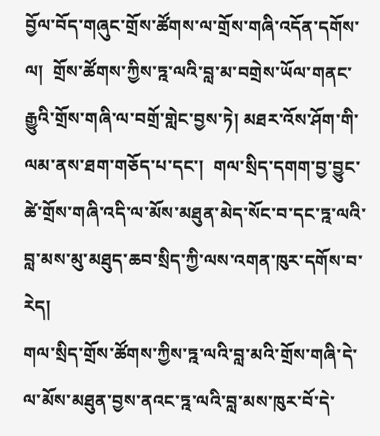བྱོལ་བོད་གཞུང་གྲོས་ཚོགས་ལ་གྲོས་གཞི་འདོན་དགོས་ལ།  གྲོས་ཚོགས་ཀྱིས་ཏྰ་ལའི་བླ་མ་བགྲེས་ཡོལ་གནང་རྒྱུའི་གྲོས་གཞི་ལ་བགྲོ་གླེང་བྱས་ཏེ། མཐར་འོས་ཤོག་གི་ལམ་ནས་ཐག་གཅོད་པ་དང་།  གལ་སྲིད་དགག་བྱ་བྱུང་ཚེ་གྲོས་གཞི་འདི་ལ་མོས་མཐུན་མེད་སོང་བ་དང་ཏྰ་ལའི་བླ་མས་མུ་མཐུད་ཆབ་སྲིད་ཀྱི་ལས་འགན་ཁུར་དགོས་བ་རེད།
གལ་སྲིད་གྲོས་ཚོགས་ཀྱིས་ཏྰ་ལའི་བླ་མའི་གྲོས་གཞི་དེ་ལ་མོས་མཐུན་བྱས་ནའང་ཏྰ་ལའི་བླ་མས་ཁུར་བོ་དེ་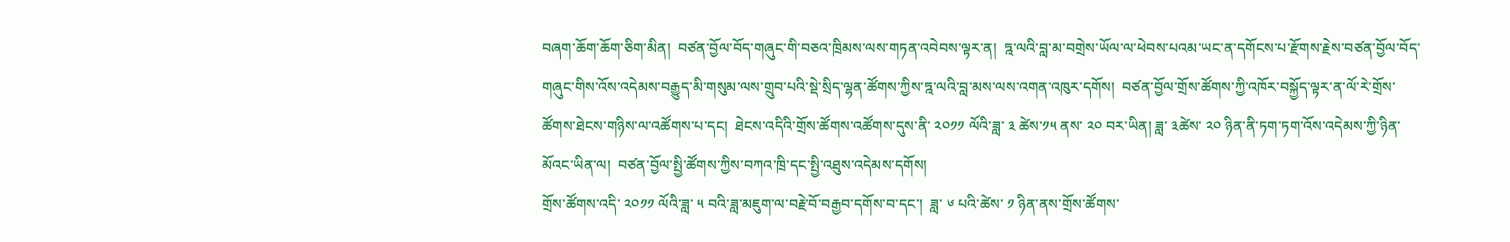བཞག་ཆོག་ཆོག་ཅིག་མིན།  བཙན་བྱོལ་བོད་གཞུང་གི་བཅའ་ཁྲིམས་ལས་གཏན་འབེབས་ལྟར་ན།  ཏྰ་ལའི་བླ་མ་བགྲེས་ཡོལ་ལ་ཕེབས་པའམ་ཡང་ན་དགོངས་པ་རྫོགས་རྗེས་བཙན་བྱོལ་བོད་གཞུང་གིས་འོས་འདེམས་བརྒྱུད་མི་གསུམ་ལས་གྲུབ་པའི་སྡེ་སྲིད་ལྷན་ཚོགས་ཀྱིས་ཏྰ་ལའི་བླ་མས་ལས་འགན་འཁུར་དགོས།  བཙན་བྱོལ་གྲོས་ཚོགས་ཀྱི་འཁོར་བསྐྱོད་ལྟར་ན་ལོ་རེ་གྲོས་ཚོགས་ཐེངས་གཉིས་ལ་འཚོགས་པ་དང།  ཐེངས་འདིའི་གྲོས་ཚོགས་འཚོགས་དུས་ནི་ ༢༠༡༡ ལོའི་ཟླ་ ༣ ཚེས་༡༥ ནས་ ༢༠ བར་ཡིན། ཟླ་ ༣ཚེས་ ༢༠ ཉིན་ནི་ཏག་ཏག་འོས་འདེམས་ཀྱི་ཉིན་མོའང་ཡིན་ལ།  བཙན་བྱོལ་སྤྱི་ཚོགས་ཀྱིས་བཀའ་ཁྲི་དང་སྤྱི་འཐུས་འདེམས་དགོས།
གྲོས་ཚོགས་འདི་ ༢༠༡༡ ལོའི་ཟླ་ ༥ བའི་ཟླ་མཇུག་ལ་བརྗེ་བོ་བརྒྱབ་དགོས་བ་དང་།  ཟླ་ ༦ པའི་ཚེས་ ༡ ཉིན་ནས་གྲོས་ཚོགས་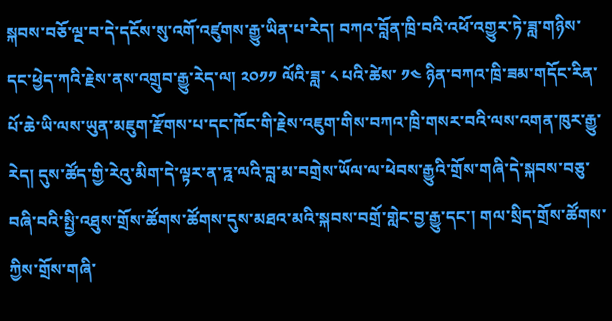སྐབས་བཅོ་ལྔ་བ་དེ་དངོས་སུ་འགོ་འཛུགས་རྒྱུ་ཡིན་པ་རེད། བཀའ་བློན་ཁྲི་བའི་འཕོ་འགྱུར་ཏེ་ཟླ་གཉིས་དང་ཕྱེད་ཀའི་རྗེས་ནས་འགྲུབ་རྒྱུ་རེད་ལ། ༢༠༡༡ ལོའི་ཟླ་ ༨ པའི་ཚེས་ ༡༤ ཉིན་བཀའ་ཁྲི་ཟམ་གདོང་རིན་པོ་ཆེ་ཡི་ལས་ཡུན་མཇུག་རྫོགས་པ་དང་ཁོང་གི་རྗེས་འཇུག་གིས་བཀའ་ཁྲི་གསར་བའི་ལས་འགན་ཁུར་རྒྱུ་རེད། དུས་ཚོད་གྱི་རེའུ་མིག་དེ་ལྟར་ན་ཏྰ་ལའི་བླ་མ་བགྲེས་ཡོལ་ལ་ཕེབས་རྒྱུའི་གྲོས་གཞི་དེ་སྐབས་བཅུ་བཞི་བའི་སྤྱི་འཐུས་གྲོས་ཚོགས་ཚོགས་དུས་མཐའ་མའི་སྐབས་བགྲོ་གླེང་བྱ་རྒྱུ་དང་། གལ་སྲིད་གྲོས་ཚོགས་ཀྱིས་གྲོས་གཞི་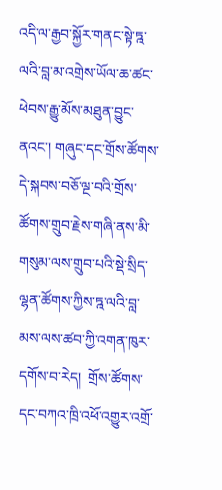འདི་ལ་རྒྱབ་སྐྱོར་གནང་སྟེ་ཏྰ་ལའི་བླ་མ་འགྲེས་ཡོལ་ཆ་ཚང་ཕེབས་རྒྱུ་མོས་མཐུན་བྱུང་ནའང་། གཞུང་དང་གྲོས་ཚོགས་དེ་སྐབས་བཅོ་ལྔ་བའི་གྲོས་ཚོགས་གྲུབ་རྗེས་གཞི་ནས་མི་གསུམ་ལས་གྲུབ་པའི་སྡེ་སྲིད་ལྷན་ཚོགས་ཀྱིས་ཏྰ་ལའི་བླ་མས་ལས་ཚབ་ཀྱི་འགན་ཁུར་དགོས་བ་རེད།  གྲོས་ཚོགས་དང་བཀའ་ཁྲི་འཕོ་འགྱུར་འགྲོ་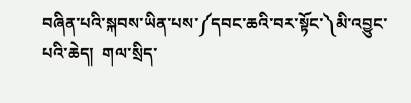བཞིན་པའི་སྐབས་ཡིན་པས་༼དབང་ཆའི་བར་སྟོང་༽མི་འབྱུང་པའི་ཆེད།  གལ་སྲིད་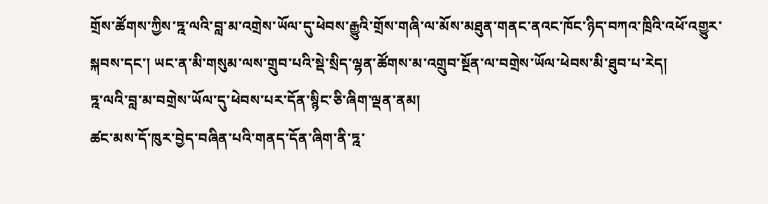གྲོས་ཚོགས་ཀྱིས་ཏྰ་ལའི་བླ་མ་འགྲེས་ཡོལ་དུ་ཕེབས་རྒྱུའི་གྲོས་གཞི་ལ་མོས་མཐུན་གནང་ནའང་ཁོང་ཉིད་བཀའ་ཁྲིའི་འཕོ་འགྱུར་སྐབས་དང་། ཡང་ན་མི་གསུམ་ལས་གྲུབ་པའི་སྡེ་སྲིད་ལྷན་ཚོགས་མ་འགྲུབ་སྔོན་ལ་བགྲེས་ཡོལ་ཕེབས་མི་ཐུབ་པ་རེད།
ཏྰ་ལའི་བླ་མ་བགྲེས་ཡོལ་དུ་ཕེབས་པར་དོན་སྙིང་ཅི་ཞིག་ལྡན་ནམ།
ཚང་མས་དོ་ཁུར་བྱེད་བཞིན་པའི་གནད་དོན་ཞིག་ནི་ཏྰ་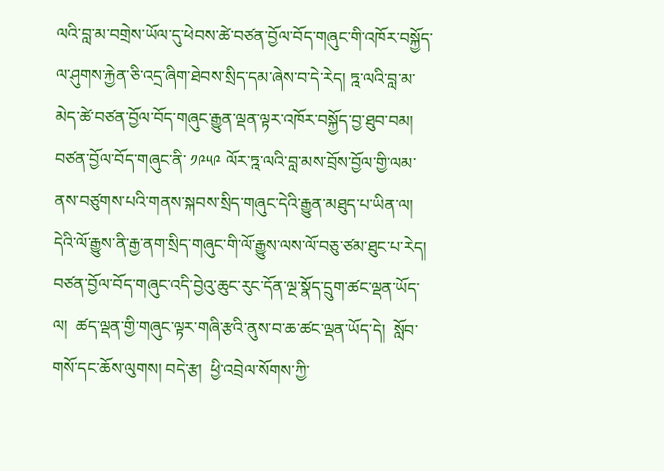ལའི་བླ་མ་བགྲེས་ཡོལ་དུ་ཕེབས་ཚེ་བཙན་བྱོལ་བོད་གཞུང་གི་འཁོར་བསྐྱོད་ལ་ཤུགས་རྐྱེན་ཅི་འདྲ་ཞིག་ཐེབས་སྲིད་དམ་ཞེས་བ་དེ་རེད། ཏྰ་ལའི་བླ་མ་མེད་ཚེ་བཙན་བྱོལ་བོད་གཞུང་རྒྱུན་ལྡན་ལྟར་འཁོར་བསྐྱོད་བྱ་ཐུབ་བམ།
བཙན་བྱོལ་བོད་གཞུང་ནི་ ༡༩༥༩ ལོར་ཏྰ་ལའི་བླ་མས་བྲོས་བྱོལ་གྱི་ལམ་ནས་བཙུགས་པའི་གནས་སྐབས་སྲིད་གཞུང་དེའི་རྒྱུན་མཐུད་པ་ཡིན་ལ།  དེའི་ལོ་རྒྱུས་ནི་རྒྱ་ནག་སྲིད་གཞུང་གི་ལོ་རྒྱུས་ལས་ལོ་བཅུ་ཙམ་ཐུང་པ་རེད།  བཙན་བྱོལ་བོད་གཞུང་འདི་བྱེའུ་ཆུང་རུང་དོན་ལྔ་སྣོད་དྲུག་ཚང་ལྡན་ཡོད་ལ།  ཚད་ལྡན་གྱི་གཞུང་ལྟར་གཞི་རྩའི་ནུས་བ་ཆ་ཚང་ལྡན་ཡོད་དེ།  སློབ་གསོ་དང་ཆོས་ལུགས། བདེ་རྩ།  ཕྱི་འབྲེལ་སོགས་ཀྱི་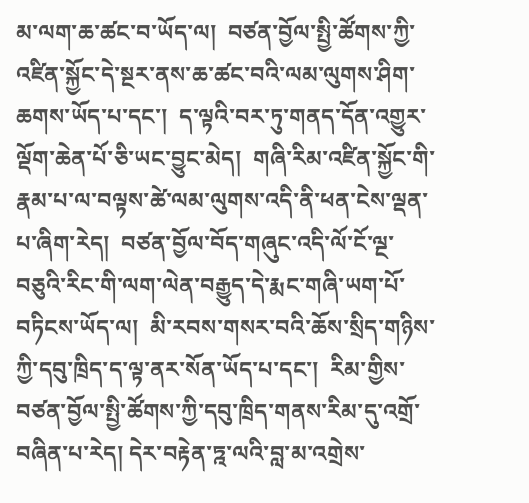མ་ལག་ཆ་ཚང་བ་ཡོད་ལ།  བཙན་བྱོལ་སྤྱི་ཚོགས་ཀྱི་འཛིན་སྐྱོང་དེ་སྔར་ནས་ཆ་ཚང་བའི་ལམ་ལུགས་ཤིག་ཆགས་ཡོད་པ་དང་།  ད་ལྟའི་བར་ཏུ་གནད་དོན་འགྱུར་ལྡོག་ཆེན་པོ་ཅི་ཡང་བྱུང་མེད།  གཞི་རིམ་འཛིན་སྐྱོང་གི་རྣམ་པ་ལ་བལྟས་ཚེ་ལམ་ལུགས་འདི་ནི་ཕན་ངེས་ལྡན་པ་ཞིག་རེད།  བཙན་བྱོལ་བོད་གཞུང་འདི་ལོ་ངོ་ལྔ་བཅུའི་རིང་གི་ལག་ལེན་བརྒྱུད་དེ་རྨང་གཞི་ཡག་པོ་བཏིངས་ཡོད་ལ།  མི་རབས་གསར་བའི་ཆོས་སྲིད་གཉིས་ཀྱི་དབུ་ཁྲིད་ད་ལྟ་ནར་སོན་ཡོད་པ་དང་།  རིམ་གྱིས་བཙན་བྱོལ་སྤྱི་ཚོགས་ཀྱི་དབུ་ཁྲིད་གནས་རིམ་དུ་འགྲོ་བཞིན་པ་རེད། དེར་བརྟེན་ཏྰ་ལའི་བླ་མ་འགྲེས་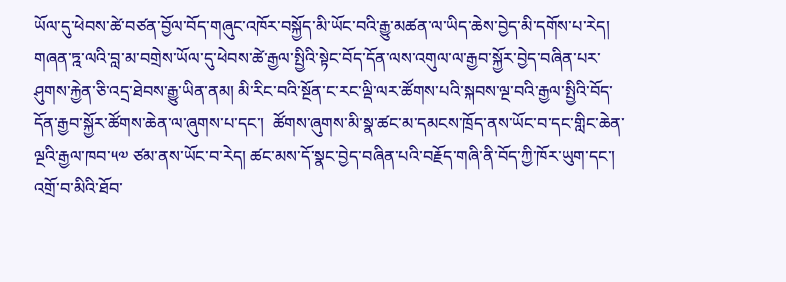ཡོལ་དུ་ཕེབས་ཚེ་བཙན་བྱོལ་བོད་གཞུང་འཁོར་བསྐྱོད་མི་ཡོང་བའི་རྒྱུ་མཚན་ལ་ཡིད་ཆེས་བྱེད་མི་དགོས་པ་རེད།
གཞན་ཏྰ་ལའི་བླ་མ་བགྲེས་ཡོལ་དུ་ཕེབས་ཚེ་རྒྱལ་སྤྱིའི་སྟེང་བོད་དོན་ལས་འགུལ་ལ་རྒྱབ་སྐྱོར་བྱེད་བཞིན་པར་ཤུགས་རྐྱེན་ཅི་འདྲ་ཐེབས་རྒྱུ་ཡིན་ནམ། མི་རིང་བའི་སྔོན་ང་རང་ལྡི་ལར་ཚོགས་པའི་སྐབས་ལྔ་བའི་རྒྱལ་སྤྱིའི་བོད་དོན་རྒྱབ་སྐྱོར་ཚོགས་ཆེན་ལ་ཞུགས་པ་དང་།  ཚོགས་ཞུགས་མི་སྣ་ཚང་མ་དམངས་ཁྲོད་ནས་ཡོང་བ་དང་གླིང་ཆེན་ལྔའི་རྒྱལ་ཁབ་༥༧ ཙམ་ནས་ཡོང་བ་རེད། ཚང་མས་དོ་སྣང་བྱེད་བཞིན་པའི་བརྗོད་གཞི་ནི་བོད་ཀྱི་ཁོར་ཡུག་དང་།  འགྲོ་བ་མིའི་ཐོབ་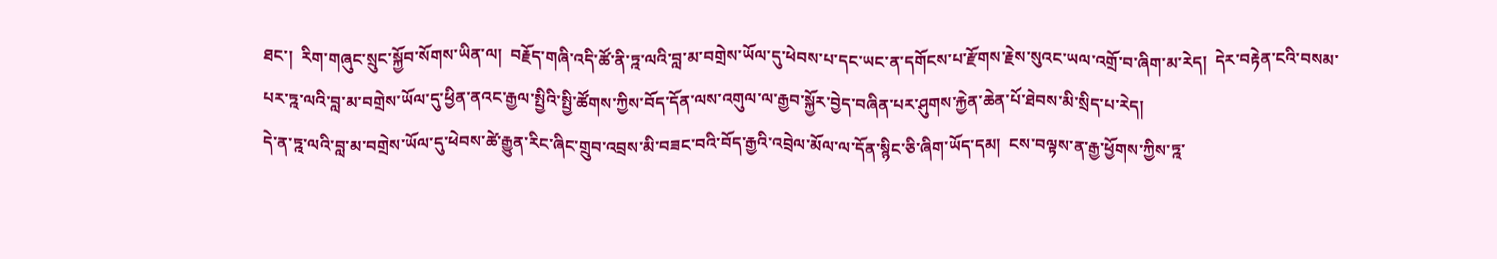ཐང་།  རིག་གཞུང་སྲུང་སྐྱོབ་སོགས་ཡིན་ལ།  བརྗོད་གཞི་འདི་ཚོ་ནི་ཏྰ་ལའི་བླ་མ་བགྲེས་ཡོལ་དུ་ཕེབས་པ་དང་ཡང་ན་དགོངས་པ་རྫོགས་རྗེས་སུའང་ཡལ་འགྲོ་བ་ཞིག་མ་རེད།  དེར་བརྟེན་ངའི་བསམ་པར་ཏྰ་ལའི་བླ་མ་བགྲེས་ཡོལ་དུ་ཕྱིན་ནའང་རྒྱལ་སྤྱིའི་སྤྱི་ཚོགས་ཀྱིས་བོད་དོན་ལས་འགུལ་ལ་རྒྱབ་སྐྱོར་བྱེད་བཞིན་པར་ཤུགས་རྐྱེན་ཆེན་པོ་ཐེབས་མི་སྲིད་པ་རེད།
དེ་ན་ཏྰ་ལའི་བླ་མ་བགྲེས་ཡོལ་དུ་ཕེབས་ཚེ་རྒྱུན་རིང་ཞིང་གྲུབ་འབྲས་མི་བཟང་བའི་བོད་རྒྱའི་འབྲེལ་མོལ་ལ་དོན་སྙིང་ཅི་ཞིག་ཡོད་དམ།  ངས་བལྟས་ན་རྒྱ་ཕྱོགས་ཀྱིས་ཏྰ་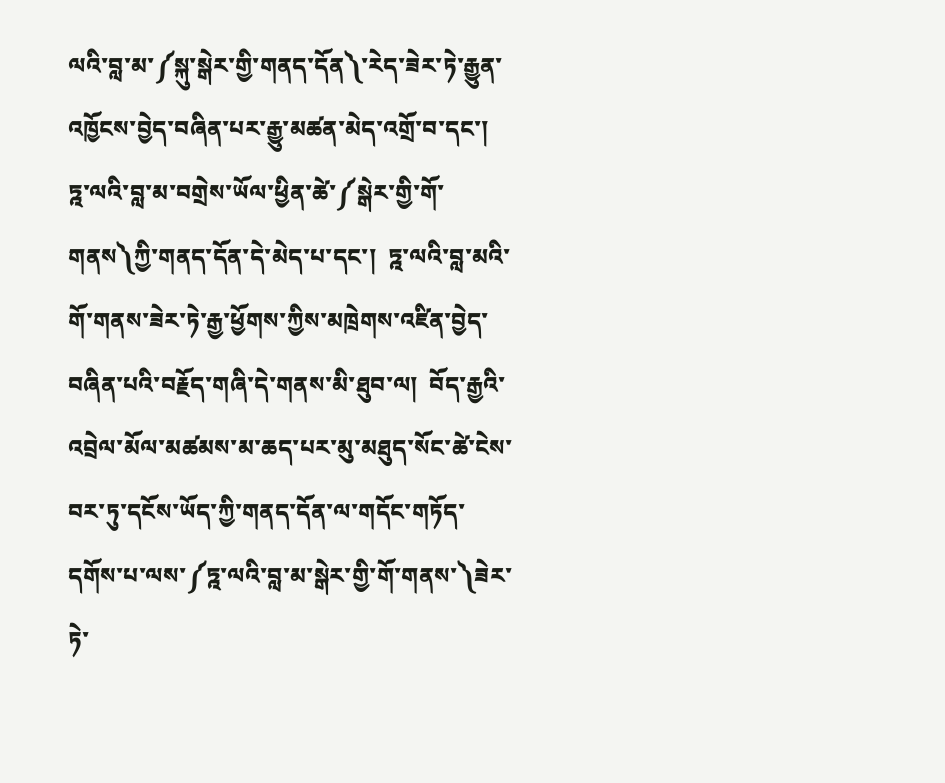ལའི་བླ་མ་༼སྐུ་སྒེར་གྱི་གནད་དོན༽་རེད་ཟེར་ཏེ་རྒྱུན་འཁྱོངས་བྱེད་བཞིན་པར་རྒྱུ་མཚན་མེད་འགྲོ་བ་དང་། ཏྰ་ལའི་བླ་མ་བགྲེས་ཡོལ་ཕྱིན་ཚེ་༼སྒེར་གྱི་གོ་གནས༽ཀྱི་གནད་དོན་དེ་མེད་པ་དང་།  ཏྰ་ལའི་བླ་མའི་གོ་གནས་ཟེར་ཏེ་རྒྱ་ཕྱོགས་ཀྱིས་མཁྲེགས་འཛིན་བྱེད་བཞིན་པའི་བརྗོད་གཞི་དེ་གནས་མི་ཐུབ་ལ།  བོད་རྒྱའི་འབྲེལ་མོལ་མཚམས་མ་ཆད་པར་མུ་མཐུད་སོང་ཚེ་ངེས་བར་ཏུ་དངོས་ཡོད་ཀྱི་གནད་དོན་ལ་གདོང་གཏོད་དགོས་པ་ལས་༼ཏྰ་ལའི་བླ་མ་སྒེར་གྱི་གོ་གནས་༽ཟེར་ཏེ་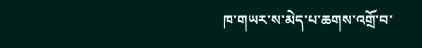ཁ་གཡར་ས་མེད་པ་ཆགས་འགྲོ་བ་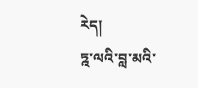རེད།
ཏྰ་ལའི་བླ་མའི་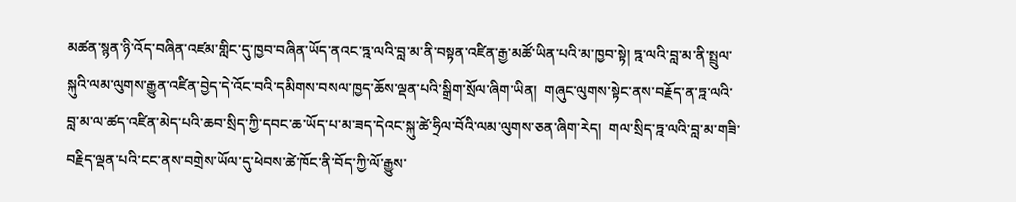མཚན་སྙན་ཉི་འོད་བཞིན་འཛམ་གླིང་དུ་ཁྱབ་བཞིན་ཡོད་ནའང་ཏྰ་ལའི་བླ་མ་ནི་བསྟན་འཛིན་རྒྱ་མཚོ་ཡིན་པའི་མ་ཁྱབ་སྟེ། ཏྰ་ལའི་བླ་མ་ནི་སྤྲུལ་སྐུའི་ལམ་ལུགས་རྒྱུན་འཛིན་བྱེད་དེ་འོང་བའི་དམིགས་བསལ་ཁྱད་ཆོས་ལྡན་པའི་སྒྲིག་སྲོལ་ཞིག་ཡིན།  གཞུང་ལུགས་སྟེང་ནས་བརྗོད་ན་ཏྰ་ལའི་བླ་མ་ལ་ཚད་འཛིན་མེད་པའི་ཆབ་སྲིད་ཀྱི་དབང་ཆ་ཡོད་པ་མ་ཟད་དེའང་སྐུ་ཚེ་ཧྲིལ་བོའི་ལམ་ལུགས་ཅན་ཞིག་རེད།  གལ་སྲིད་ཏྰ་ལའི་བླ་མ་གཟི་བརྗིད་ལྡན་པའི་ངང་ནས་བགྲེས་ཡོལ་དུ་ཕེབས་ཚེ་ཁོང་ནི་བོད་ཀྱི་ལོ་རྒྱུས་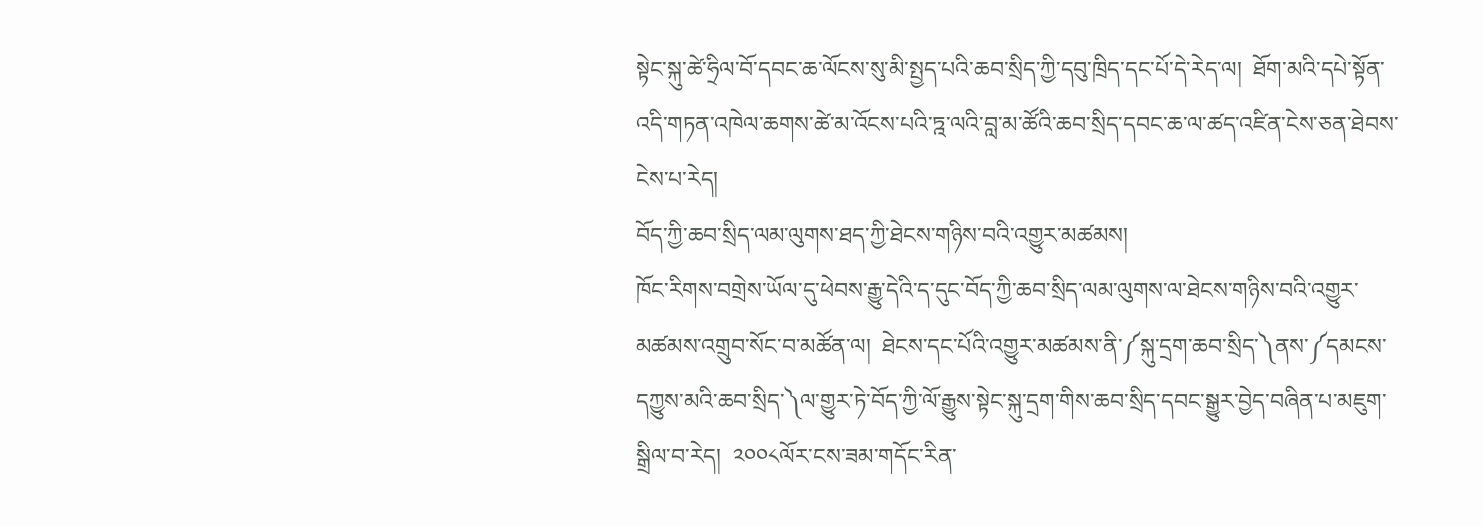སྟེང་སྐུ་ཚེ་ཧྲིལ་བོ་དབང་ཆ་ལོངས་སུ་མི་སྤྱད་པའི་ཆབ་སྲིད་ཀྱི་དབུ་ཁྲིད་དང་པོ་དེ་རེད་ལ།  ཐོག་མའི་དཔེ་སྟོན་འདི་གཏན་འཁེལ་ཆགས་ཚེ་མ་འོངས་པའི་ཏྰ་ལའི་བླ་མ་ཚོའི་ཆབ་སྲིད་དབང་ཆ་ལ་ཚད་འཛིན་ངེས་ཅན་ཐེབས་ངེས་པ་རེད།
བོད་ཀྱི་ཆབ་སྲིད་ལམ་ལུགས་ཐད་ཀྱི་ཐེངས་གཉིས་བའི་འགྱུར་མཚམས།
ཁོང་རིགས་བགྲེས་ཡོལ་དུ་ཕེབས་རྒྱུ་དེའི་ད་དུང་བོད་ཀྱི་ཆབ་སྲིད་ལམ་ལུགས་ལ་ཐེངས་གཉིས་བའི་འགྱུར་མཚམས་འགྲུབ་སོང་བ་མཚོན་ལ།  ཐེངས་དང་པོའི་འགྱུར་མཚམས་ནི་༼སྐུ་དྲག་ཆབ་སྲིད་༽ནས་༼དམངས་དཀྱུས་མའི་ཆབ་སྲིད་༽ལ་གྱུར་ཏེ་བོད་ཀྱི་ལོ་རྒྱུས་སྟེང་སྐུ་དྲག་གིས་ཆབ་སྲིད་དབང་སྒྱུར་བྱེད་བཞིན་པ་མཇུག་སྒྲིལ་བ་རེད།  ༢༠༠༨ལོར་ངས་ཟམ་གདོང་རིན་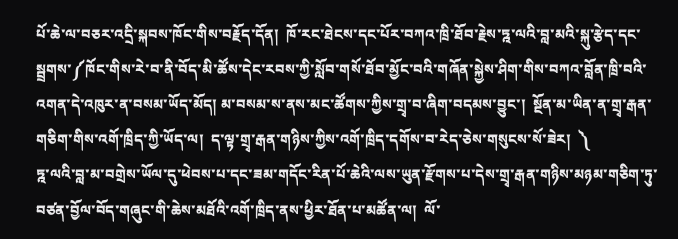པོ་ཆེ་ལ་བཅར་འདྲི་སྐབས་ཁོང་གིས་བརྗོད་དོན།  ཁོ་རང་ཐེངས་དང་པོར་བཀའ་ཁྲི་ཐོབ་རྗེས་ཏྰ་ལའི་བླ་མའི་སྐུ་རྩེད་དང་སྦྲགས་༼ཁོང་གིས་རེ་བ་ནི་བོད་མི་ཚོས་དེང་རབས་ཀྱི་སློབ་གསོ་ཐོབ་མྱོང་བའི་གཞོན་སྐྱེས་ཤིག་གིས་བཀའ་བློན་ཁྲི་བའི་འགན་དེ་འཁུར་ན་བསམ་ཡོད་མོད། མ་བསམ་ས་ནས་མང་ཚོགས་ཀྱིས་གྲྭ་བ་ཞིག་བདམས་བྱུང་།  སྔོན་མ་ཡིན་ན་གྲྭ་རྒན་གཅིག་གིས་འགོ་ཁྲིད་ཀྱི་ཡོད་ལ།  ད་ལྟ་གྲྭ་རྒན་གཉིས་ཀྱིས་འགོ་ཁྲིད་དགོས་བ་རེད་ཅེས་གསུངས་སོ་ཟེར།  ༽
ཏྰ་ལའི་བླ་མ་བགྲེས་ཡོལ་དུ་ཕེབས་པ་དང་ཟམ་གདོང་རིན་པོ་ཆེའི་ལས་ཡུན་རྫོགས་པ་དེས་གྲྭ་རྒན་གཉིས་མཉམ་གཅིག་ཏུ་བཙན་བྱོལ་བོད་གཞུང་གི་ཆེས་མཐོའི་འགོ་ཁྲིད་ནས་ཕྱིར་ཐོན་པ་མཚོན་ལ།  ལོ་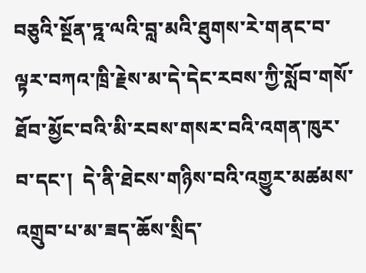བཅུའི་སྔོན་ཏྰ་ལའི་བླ་མའི་ཐུགས་རེ་གནང་བ་ལྟར་བཀའ་ཁྲི་རྗེས་མ་དེ་དེང་རབས་ཀྱི་སློབ་གསོ་ཐོབ་མྱོང་བའི་མི་རབས་གསར་བའི་འགན་ཁུར་བ་དང་།  དེ་ནི་ཐེངས་གཉིས་བའི་འགྱུར་མཚམས་འགྲུབ་པ་མ་ཟད་ཆོས་སྲིད་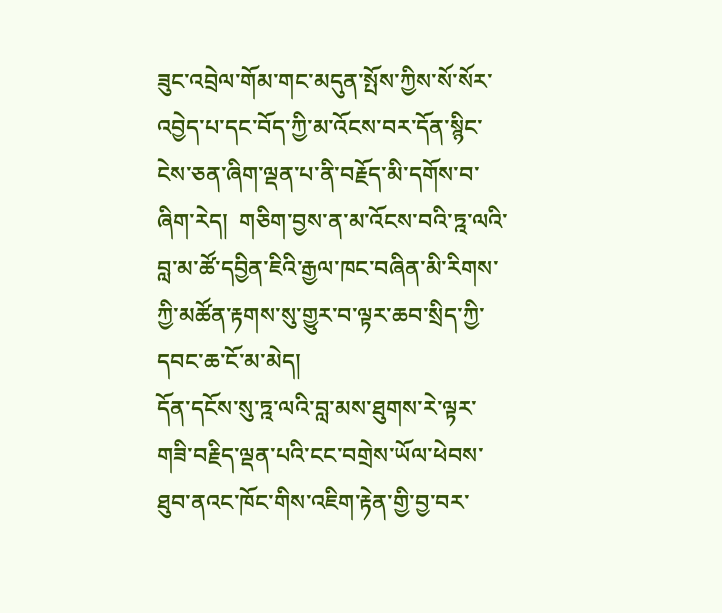ཟུང་འབྲེལ་གོམ་གང་མདུན་སྤོས་ཀྱིས་སོ་སོར་འབྱེད་པ་དང་བོད་ཀྱི་མ་འོངས་བར་དོན་སྙིང་ངེས་ཅན་ཞིག་ལྡན་པ་ནི་བརྗོད་མི་དགོས་བ་ཞིག་རེད།  གཅིག་བྱས་ན་མ་འོངས་བའི་ཏྰ་ལའི་བླ་མ་ཚོ་དབྱིན་ཇིའི་རྒྱལ་ཁང་བཞིན་མི་རིགས་ཀྱི་མཚོན་རྟགས་སུ་གྱུར་བ་ལྟར་ཆབ་སྲིད་ཀྱི་དབང་ཆ་ངོ་མ་མེད།
དོན་དངོས་སུ་ཏྰ་ལའི་བླ་མས་ཐུགས་རེ་ལྟར་གཟི་བརྗིད་ལྡན་པའི་ངང་བགྲེས་ཡོལ་ཕེབས་ཐུབ་ནའང་ཁོང་གིས་འཇིག་རྟེན་གྱི་བྱ་བར་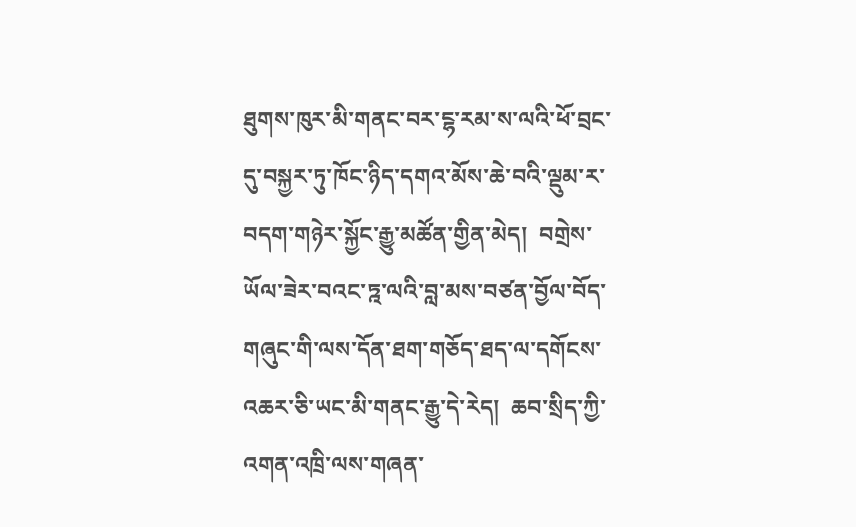ཐུགས་ཁུར་མི་གནང་བར་ངྷ་རམ་ས་ལའི་ཕོ་བྲང་དུ་བསྐྱར་ཏུ་ཁོང་ཉིད་དགའ་མོས་ཆེ་བའི་ལྡུམ་ར་བདག་གཉེར་སྐྱོང་རྒྱུ་མཚོན་གྱིན་མེད།  བགྲེས་ཡོལ་ཟེར་བའང་ཏྰ་ལའི་བླ་མས་བཙན་བྱོལ་བོད་གཞུང་གི་ལས་དོན་ཐག་གཅོད་ཐད་ལ་དགོངས་འཆར་ཅི་ཡང་མི་གནང་རྒྱུ་དེ་རེད།  ཆབ་སྲིད་ཀྱི་འགན་འཁྲི་ལས་གཞན་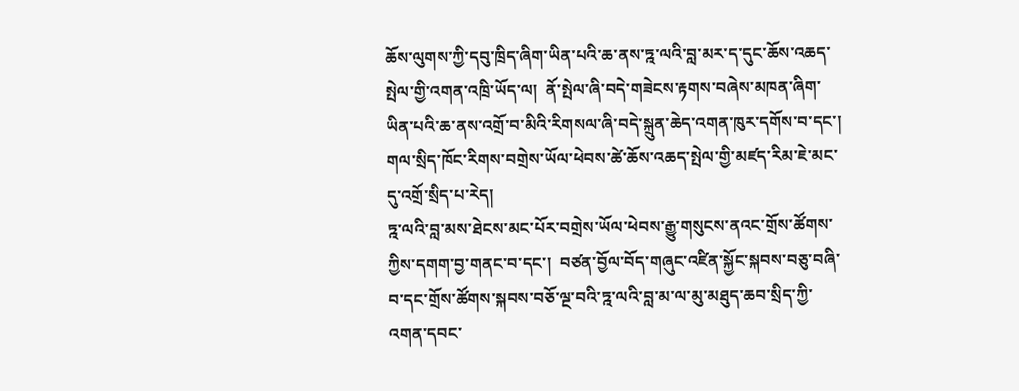ཆོས་ལུགས་ཀྱི་དབུ་ཁྲིད་ཞིག་ཡིན་པའི་ཆ་ནས་ཏྰ་ལའི་བླ་མར་ད་དུང་ཆོས་འཆད་སྤེལ་གྱི་འགན་འཁྲི་ཡོད་ལ།  ནོ་སྤེལ་ཞི་བདེ་གཟེངས་རྟགས་བཞེས་མཁན་ཞིག་ཡིན་པའི་ཆ་ནས་འགྲོ་བ་མིའི་རིགསལ་ཞི་བདེ་སྐྲུན་ཆེད་འགན་ཁུར་དགོས་བ་དང་།  གལ་སྲིད་ཁོང་རིགས་བགྲེས་ཡོལ་ཕེབས་ཚེ་ཆོས་འཆད་སྤེལ་གྱི་མཛད་རིམ་ཇེ་མང་དུ་འགྲོ་སྲིད་པ་རེད།
ཏྰ་ལའི་བླ་མས་ཐེངས་མང་པོར་བགྲེས་ཡོལ་ཕེབས་རྒྱུ་གསུངས་ནའང་གྲོས་ཚོགས་ཀྱིས་དགག་བྱ་གནང་བ་དང་།  བཙན་བྱོལ་བོད་གཞུང་འཛིན་སྐྱོང་སྐབས་བཅུ་བཞི་བ་དང་གྲོས་ཚོགས་སྐབས་བཅོ་ལྔ་བའི་ཏྰ་ལའི་བླ་མ་ལ་མུ་མཐུད་ཆབ་སྲིད་ཀྱི་འགན་དབང་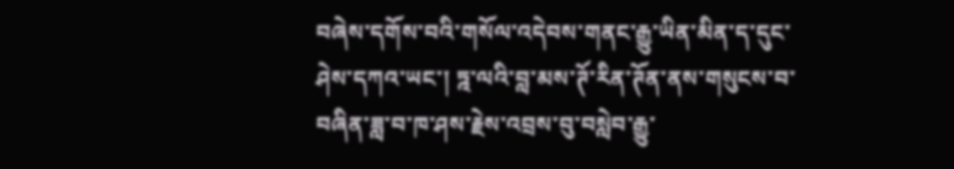བཞེས་དགོས་བའི་གསོལ་འདེབས་གནང་རྒྱུ་ཡིན་མིན་ད་དུང་ཤེས་དཀའ་ཡང་། ཏྰ་ལའི་བླ་མས་ཊོ་རིན་ཊོན་ནས་གསུངས་བ་བཞིན་ཟླ་བ་ཁ་ཤས་རྗེས་འབྲས་བུ་བསླེབ་རྒྱུ་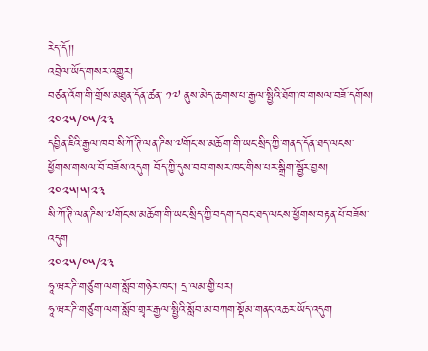རེད་དོ།།
འབྲེལ་ཡོད་གསར་འགྱུར།
བཙན་འོག་གི་གྲོས་མཐུན་དོན་ཚན་ ༡༧ ནུས་མེད་ཆགས་པ་རྒྱལ་སྤྱིའི་ཐོག་ཁ་གསལ་བཟོ་དགོས།
༢༠༢༥/༠༥/༢༣
དབྱིན་ཇིའི་རྒྱལ་ཁབ་སི་ཀོ་ཊི་ལན་ཌིས་༧གོང་ས་མཆོག་གི་ཡང་སྲིད་ཀྱི་གནད་དོན་ཐད་ལངས་ཕྱོགས་གསལ་བོ་བཟོས་འདུག བོད་ཀྱི་དུས་བབ་གསར་ཁང་གིས་པར་སྒྲིག་སྦྱོར་བྱས། ༢༠༢༥།༥།༢༣
སི་ཀོ་ཊི་ལན་ཌིས་༧གོང་ས་མཆོག་གི་ཡང་སྲིད་ཀྱི་བདག་དབང་ཐད་ལངས་ཕྱོགས་བརྟན་པོ་བཟོས་འདུག
༢༠༢༥/༠༥/༢༣
ཧཱ་ཝར་ཌི་གཙུག་ལག་སློབ་གཉེར་ཁང་། དྲ་ལམ་གྱི་པར།
ཧཱ་ཝར་ཌི་གཙུག་ལག་སློབ་གྲྭར་རྒྱལ་སྤྱིའི་སློབ་མ་བཀག་སྡོམ་གནང་འཆར་ཡོད་འདུག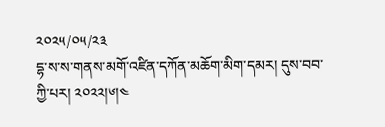༢༠༢༥/༠༥/༢༣
དྷ་ས་ས་གནས་མགོ་འཛིན་དཀོན་མཆོག་མིག་དམར། དུས་བབ་ཀྱི་པར། ༢༠༢༢།༦།༤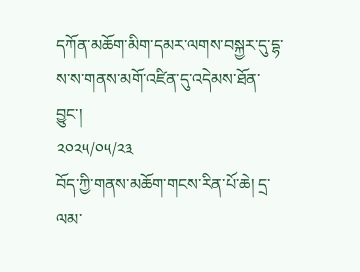དཀོན་མཆོག་མིག་དམར་ལགས་བསྐྱར་དུ་དྷ་ས་ས་གནས་མགོ་འཛིན་དུ་འདེམས་ཐོན་བྱུང་།
༢༠༢༥/༠༥/༢༣
བོད་ཀྱི་གནས་མཆོག་གངས་རིན་པོ་ཆེ། དྲ་ལམ་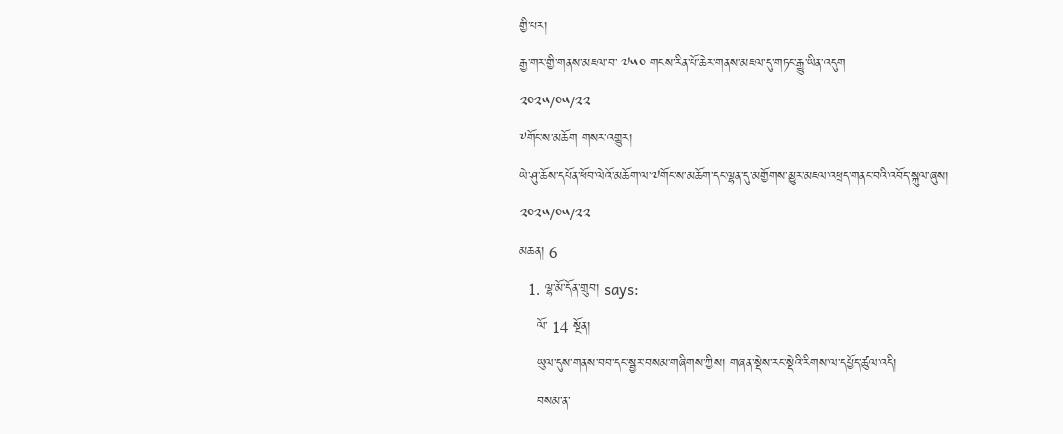གྱི་པར།
རྒྱ་གར་གྱི་གནས་མཇལ་བ་ ༧༥༠ གངས་རིན་པོ་ཆེར་གནས་མཇལ་དུ་གཏང་རྒྱུ་ཡིན་འདུག
༢༠༢༥/༠༥/༢༢
༸གོང་ས་མཆོག གསར་འགྱུར།
ཡེ་ཤུ་ཆོས་དཔོན་ཕོབ་ལེའོ་མཆོག་ལ་༧གོང་ས་མཆོག་དང་ལྷན་དུ་མགྱོགས་མྱུར་མཇལ་འཕྲད་གནང་བའི་འབོད་སྐུལ་ཞུས།
༢༠༢༥/༠༥/༢༢
མཆན། 6
  1. ལྷ་མོ་དོན་གྲུབ། says:
    ལོ་ 14 སྔོན།
    ཡུལ་དུས་གནས་བབ་དང་སྦྱར་བསམ་གཞིགས་ཀྱིས། གཞན་སྡེས་རང་སྡེའི་རིགས་ལ་དཔྱོད་ཚུལ་འདི།
    བསམ་ན་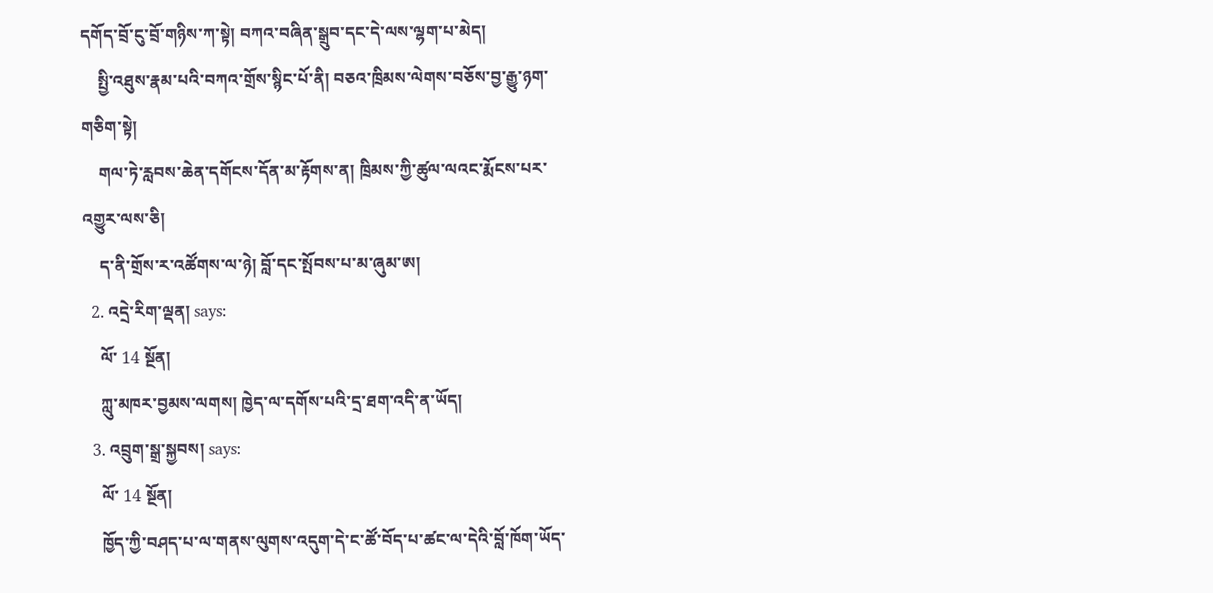དགོད་བྲོ་ངུ་བྲོ་གཉིས་ཀ་སྟེ། བཀའ་བཞིན་སྒྲུབ་དང་དེ་ལས་ལྷག་པ་མེད།
    སྤྱི་འཐུས་རྣམ་པའི་བཀའ་གྲོས་སྙིང་པོ་ནི། བཅའ་ཁྲིམས་ལེགས་བཅོས་བྱ་རྒྱུ་ཉག་གཅིག་སྟེ།
    གལ་ཏེ་རླབས་ཆེན་དགོངས་དོན་མ་རྟོགས་ན། ཁྲིམས་ཀྱི་ཚུལ་ལའང་རྨོངས་པར་འགྱུར་ལས་ཅི།
    ད་ནི་གྲོས་ར་འཚོགས་ལ་ཉེ། བློ་དང་སྤོབས་པ་མ་ཞུམ་ཨ།
  2. འདྲེ་རིག་ལྡན། says:
    ལོ་ 14 སྔོན།
    ཀླུ་མཁར་བྱམས་ལགས། ཁྱེད་ལ་དགོས་པའི་དྲ་ཐག་འདི་ན་ཡོད།
  3. འབྲུག་སྒྲ་སྐྱབས། says:
    ལོ་ 14 སྔོན།
    ཁྱོད་ཀྱི་བཤད་པ་ལ་གནས་ལུགས་འདུག་དེ་ང་ཚོ་བོད་པ་ཚང་ལ་དེའི་བློ་ཁོག་ཡོད་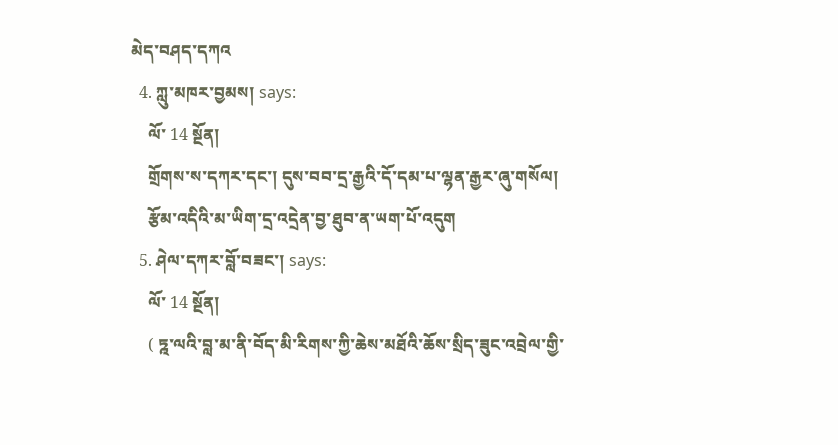མེད་བཤད་དཀའ
  4. ཀླུ་མཁར་བྱམས། says:
    ལོ་ 14 སྔོན།
    གྲོགས་ས་དཀར་དང་། དུས་བབ་དྲ་རྒྱའི་དོ་དམ་པ་ལྷན་རྒྱར་ཞུ་གསོལ།
    རྩོམ་འདིའི་མ་ཡིག་དྲ་འདྲེན་བྱ་ཐུབ་ན་ཡག་པོ་འདུག
  5. ཤེལ་དཀར་བློ་བཟང་། says:
    ལོ་ 14 སྔོན།
    ( ཏྰ་ལའི་བླ་མ་ནི་བོད་མི་རིགས་ཀྱི་ཆེས་མཐོའི་ཆོས་སྲིད་ཟུང་འབྲེལ་གྱི་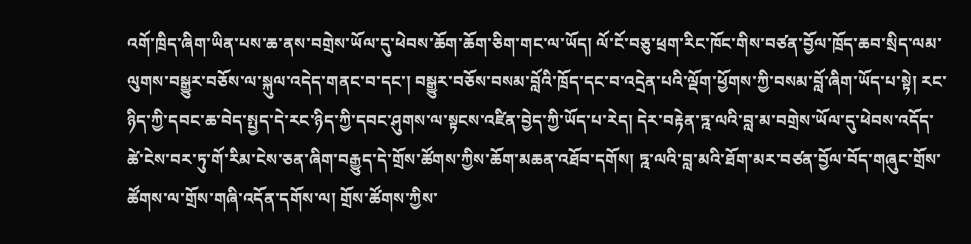འགོ་ཁྲིད་ཞིག་ཡིན་པས་ཆ་ནས་བགྲེས་ཡོལ་དུ་ཕེབས་ཆོག་ཆོག་ཅིག་གང་ལ་ཡོད། ལོ་ངོ་བཅུ་ཕྲག་རིང་ཁོང་གིས་བཙན་བྱོལ་ཁྲོད་ཆབ་སྲིད་ལམ་ལུགས་བསྒྱུར་བཅོས་ལ་སྐུལ་འདེད་གནང་བ་དང་། བསྒྱུར་བཅོས་བསམ་བློའི་ཁྲོད་དང་བ་འདྲེན་པའི་ལྡོག་ཕྱོགས་ཀྱི་བསམ་བློ་ཞིག་ཡོད་པ་སྟེ། རང་ཉིད་ཀྱི་དབང་ཆ་བེད་སྤྱད་དེ་རང་ཉིད་ཀྱི་དབང་ཤུགས་ལ་སྟངས་འཛིན་བྱེད་ཀྱི་ཡོད་པ་རེད། དེར་བརྟེན་ཏྰ་ལའི་བླ་མ་བགྲེས་ཡོལ་དུ་ཕེབས་འདོད་ཚེ་ངེས་བར་ཏུ་གོ་རིམ་ངེས་ཅན་ཞིག་བརྒྱུད་དེ་གྲོས་ཚོགས་ཀྱིས་ཆོག་མཆན་འཐོབ་དགོས། ཏྰ་ལའི་བླ་མའི་ཐོག་མར་བཙན་བྱོལ་བོད་གཞུང་གྲོས་ཚོགས་ལ་གྲོས་གཞི་འདོན་དགོས་ལ། གྲོས་ཚོགས་ཀྱིས་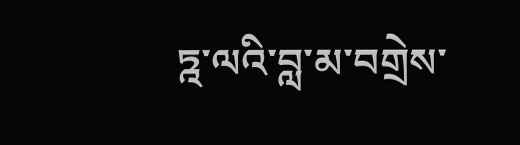ཏྰ་ལའི་བླ་མ་བགྲེས་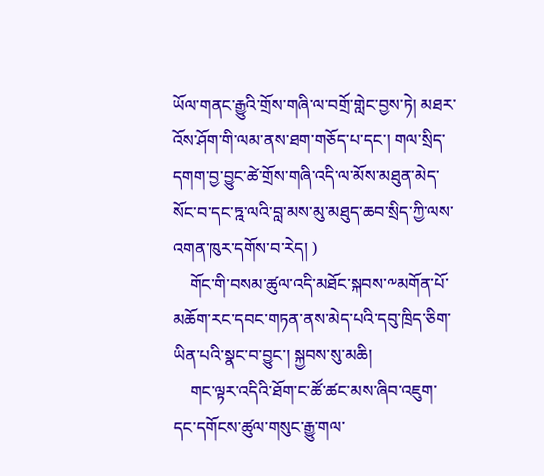ཡོལ་གནང་རྒྱུའི་གྲོས་གཞི་ལ་བགྲོ་གླེང་བྱས་ཏེ། མཐར་འོས་ཤོག་གི་ལམ་ནས་ཐག་གཅོད་པ་དང་། གལ་སྲིད་དགག་བྱ་བྱུང་ཚེ་གྲོས་གཞི་འདི་ལ་མོས་མཐུན་མེད་སོང་བ་དང་ཏྰ་ལའི་བླ་མས་མུ་མཐུད་ཆབ་སྲིད་ཀྱི་ལས་འགན་ཁུར་དགོས་བ་རེད། )
    གོང་གི་བསམ་ཚུལ་འདི་མཐོང་སྐབས་༸མགོན་པོ་མཆོག་རང་དབང་གཏན་ནས་མེད་པའི་དབུ་ཁྲིད་ཅིག་ཡིན་པའི་སྣང་བ་བྱུང་། སྐྱབས་སུ་མཆི།
    གང་ལྟར་འདིའི་ཐོག་ང་ཚོ་ཚང་མས་ཞིབ་འཇུག་དང་དགོངས་ཚུལ་གསུང་རྒྱུ་གལ་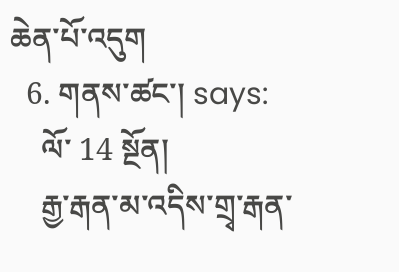ཆེན་པོ་འདུག
  6. གནས་ཚང་། says:
    ལོ་ 14 སྔོན།
    རྒྱ་རྒན་མ་འདིས་གྲྭ་རྒན་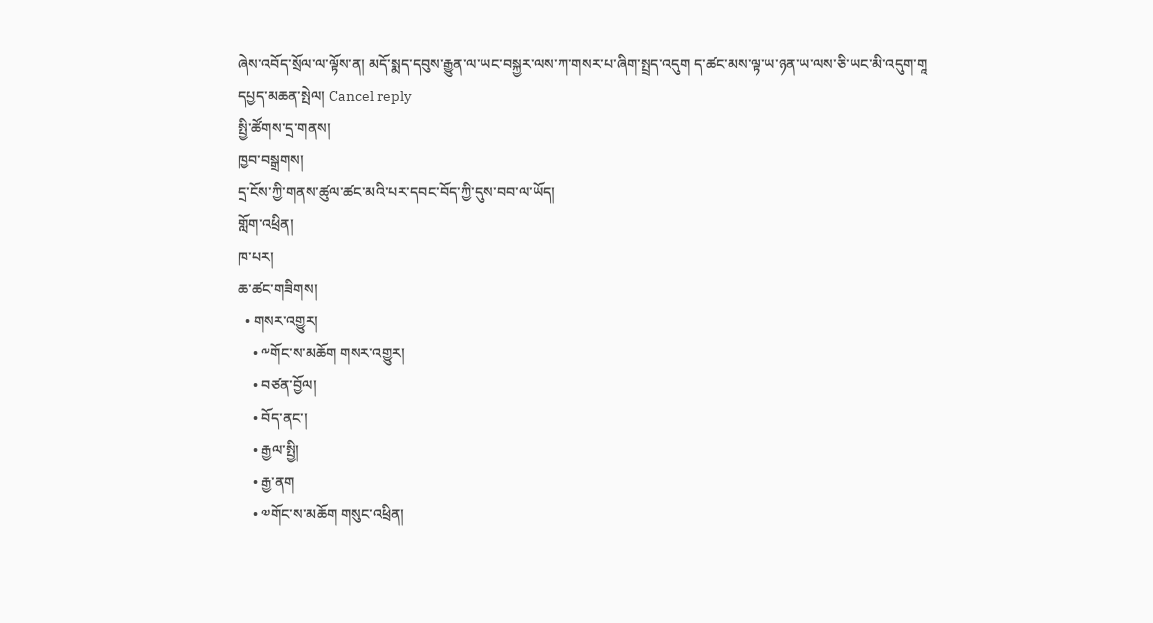ཞེས་འབོད་སྲོལ་ལ་ལྟོས་ན། མདོ་སྨད་དབུས་རྒྱུན་ལ་ཡང་བསྐྱར་ལས་ཀ་གསར་པ་ཞིག་སྤྲད་འདུག ད་ཚང་མས་ལྟ་ཡ་ཉན་ཡ་ལས་ཅི་ཡང་མི་འདུག་གཱ
དཔྱད་མཆན་སྤེལ། Cancel reply
སྤྱི་ཚོགས་དྲ་གནས།
ཁྱབ་བསྒྲགས།
དྲ་ངོས་ཀྱི་གནས་ཚུལ་ཚང་མའི་པར་དབང་བོད་ཀྱི་དུས་བབ་ལ་ཡོད།
གློག་འཕྲིན།
ཁ་པར།
ཆ་ཚང་གཟིགས།
  • གསར་འགྱུར།
    • ༸གོང་ས་མཆོག གསར་འགྱུར།
    • བཙན་བྱོལ།
    • བོད་ནང་།
    • རྒྱལ་སྤྱི།
    • རྒྱ་ནག
    • ༧གོང་ས་མཆོག གསུང་འཕྲིན།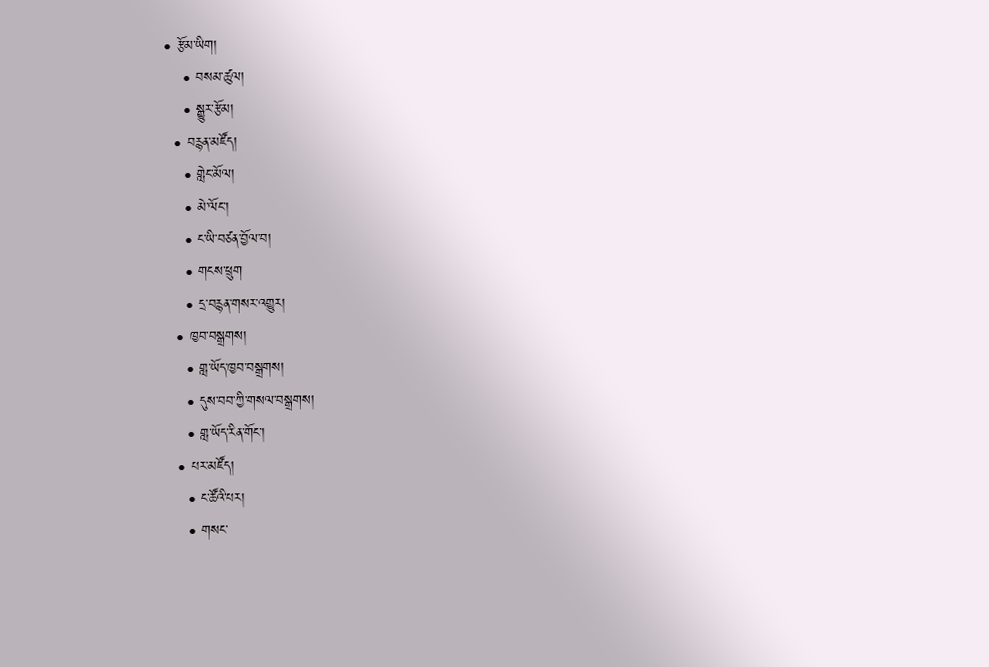• རྩོམ་ཡིག།
    • བསམ་ཚུལ།
    • སྒྱུར་རྩོམ།
  • བརྙན་མཛོད།
    • གླེང་མོལ།
    • མེ་ལོང་།
    • ང་ཡི་བཙན་བྱོལ་བ།
    • གངས་ཕྲུག
    • དྲ་བརྙན་གསར་འགྱུར།
  • ཁྱབ་བསྒྲགས།
    • གླ་ཡོད་ཁྱབ་བསྒྲགས།
    • དུས་བབ་ཀྱི་གསལ་བསྒྲགས།
    • གླ་ཡོད་རིན་གོང་།
  • པར་མཛོད།
    • ང་ཚོའི་པར།
    • གསང་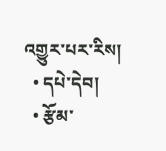འགྱུར་པར་རིས།
  • དཔེ་དེབ།
  • རྩོམ་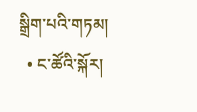སྒྲིག་པའི་གཏམ།
  • ང་ཚོའི་སྐོར།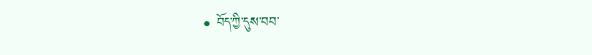• བོད་ཀྱི་དུས་བབ་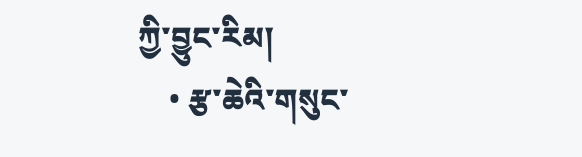ཀྱི་བྱུང་རིམ།
    • རྩ་ཆེའི་གསུང་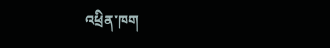འཕྲིན་ཁག